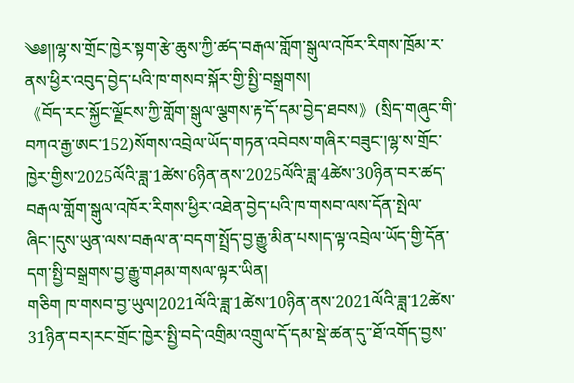༄༅།།ལྷ་ས་གྲོང་ཁྱེར་སྟག་རྩེ་ཆུས་ཀྱི་ཚད་བརྒལ་གློག་སྒུལ་འཁོར་རིགས་ཁྲོམ་ར་ནས་ཕྱིར་འབུད་བྱེད་པའི་ཁ་གསབ་སྐོར་གྱི་སྤྱི་བསྒྲགས།
《བོད་རང་སྐྱོང་ལྗོངས་ཀྱི་གློག་སྒུལ་ལྕགས་རྟ་དོ་དམ་བྱེད་ཐབས》(སྲིད་གཞུང་གི་བཀའ་རྒྱ་ཨང་152)སོགས་འབྲེལ་ཡོད་གཏན་འབེབས་གཞིར་བཟུང་།ལྷ་ས་གྲོང་ཁྱེར་གྱིས་2025ལོའི་ཟླ་1ཚེས་6ཉིན་ནས་2025ལོའི་ཟླ་4ཚེས་30ཉིན་བར་ཚད་བརྒལ་གློག་སྒུལ་འཁོར་རིགས་ཕྱིར་འཐེན་བྱེད་པའི་ཁ་གསབ་ལས་དོན་སྤེལ་ཞིང་།དུས་ཡུན་ལས་བརྒལ་ན་བདག་སྤྲོད་བྱ་རྒྱུ་མིན་པས།ད་ལྟ་འབྲེལ་ཡོད་གྱི་དོན་དག་སྤྱི་བསྒྲགས་བྱ་རྒྱུ་གཤམ་གསལ་ལྟར་ཡིན།
གཅིག ཁ་གསབ་བྱ་ཡུལ།2021ལོའི་ཟླ་1ཚེས་10ཉིན་ནས་2021ལོའི་ཟླ་12ཚེས་31ཉིན་བར།རང་གྲོང་ཁྱེར་སྤྱི་བདེ་འགྲིམ་འགྲུལ་དོ་དམ་སྡེ་ཚན་དུ་་ཐོ་འགོད་བྱས་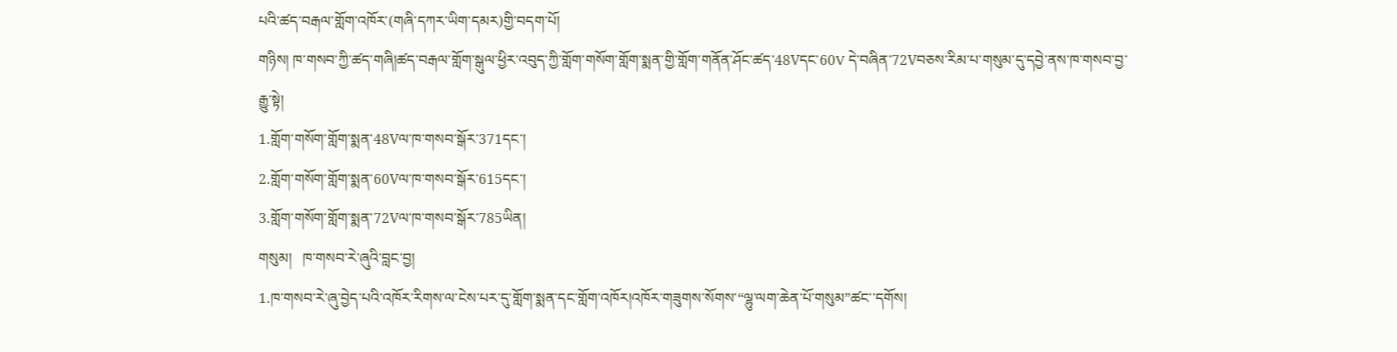པའི་ཚད་བརྒལ་གློག་འཁོར་(གཞི་དཀར་ཡིག་དམར)གྱི་བདག་པོ།
གཉིས། ཁ་གསབ་ཀྱི་ཚད་གཞི།ཚད་བརྒལ་གློག་སྒུལ་ཕྱིར་འབུད་ཀྱི་གློག་གསོག་གློག་སྨན་གྱི་གློག་གནོན་ཤོང་ཚད་48Vདང་60V དེ་བཞིན་72Vབཅས་རིམ་པ་གསུམ་དུ་དབྱེ་ནས་ཁ་གསབ་བྱ་རྒྱུ་སྟེ།
1.གློག་གསོག་གློག་སྨན་48Vལ་ཁ་གསབ་སྒོར་371དང་།
2.གློག་གསོག་གློག་སྨན་60Vལ་ཁ་གསབ་སྒོར་615དང་།
3.གློག་གསོག་གློག་སྨན་72Vལ་ཁ་གསབ་སྒོར་785ཡིན།
གསུམ།   ཁ་གསབ་རེ་ཞུའི་བླང་བྱ།
1.ཁ་གསབ་རེ་ཞུ་བྱེད་པའི་འཁོར་རིགས་ལ་ངེས་པར་དུ་གློག་སྨན་དང་གློག་འཁོར།འཁོར་གཟུགས་སོགས་“ལྷུ་ལག་ཆེན་པོ་གསུམ”ཚང་་དགོས།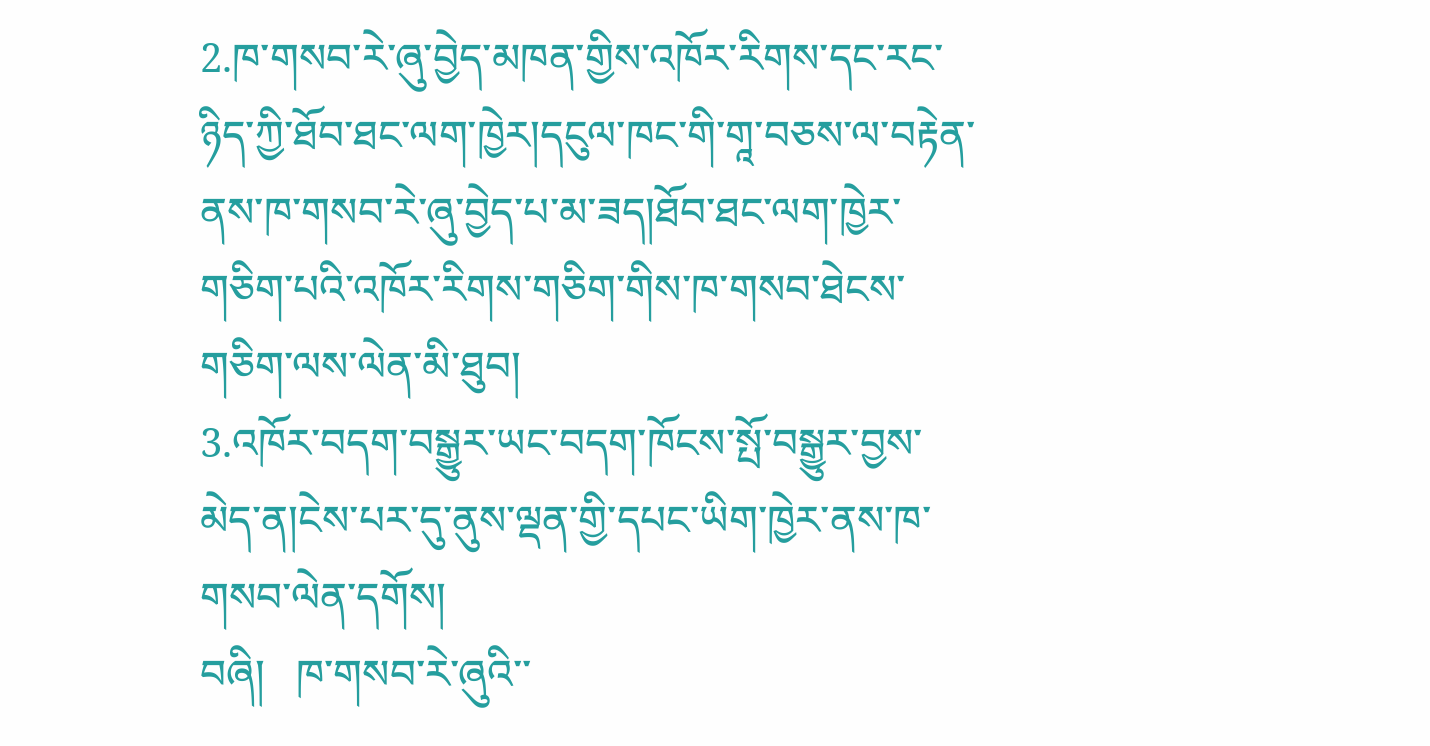2.ཁ་གསབ་རེ་ཞུ་བྱེད་མཁན་གྱིས་འཁོར་རིགས་དང་རང་ཉིད་ཀྱི་ཐོབ་ཐང་ལག་ཁྱེར།དངུལ་ཁང་གི་གཱ་བཅས་ལ་བརྟེན་ནས་ཁ་གསབ་རེ་ཞུ་བྱེད་པ་མ་ཟད།ཐོབ་ཐང་ལག་ཁྱེར་གཅིག་པའི་འཁོར་རིགས་གཅིག་གིས་ཁ་གསབ་ཐེངས་གཅིག་ལས་ལེན་མི་ཐུབ།
3.འཁོར་བདག་བསྒྱུར་ཡང་བདག་ཁོངས་སྤོ་བསྒྱུར་བྱས་མེད་ན།ངེས་པར་དུ་ནུས་ལྡན་གྱི་དཔང་ཡིག་ཁྱེར་ནས་ཁ་གསབ་ལེན་དགོས།
བཞི།   ཁ་གསབ་རེ་ཞུའི་་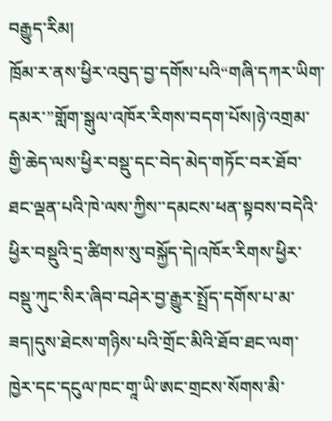བརྒྱུད་རིམ།
ཁྲོམ་ར་ནས་ཕྱིར་འབུད་བྱ་དགོས་པའི“གཞི་དཀར་ཡིག་དམར་”གློག་སྒུལ་འཁོར་རིགས་བདག་པོས།ཉེ་འགྲམ་གྱི་ཆེད་ལས་ཕྱིར་བསྡུ་དང་བེད་མེད་གཏོང་བར་ཐོབ་ཐང་ལྡན་པའི་ཁེ་ལས་ཀྱིས་་དམངས་ཕན་སྟབས་བདེའི་ཕྱིར་བསྡུའི་དྲ་ཚིགས་སུ་བསྐྱོད་དེ།འཁོར་རིགས་ཕྱིར་བསྡུ་ཀུང་སིར་ཞིབ་བཤེར་བྱ་རྒྱུར་སྤྲོད་དགོས་པ་མ་ཟད།དུས་ཐེངས་གཉིས་པའི་གྲོང་མིའི་ཐོབ་ཐང་ལག་ཁྱེར་དང་དངུལ་ཁང་གཱ་ཡི་ཨང་གྲངས་སོགས་མི་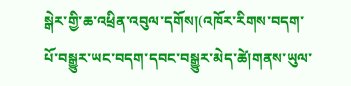སྒེར་གྱི་ཆ་འཕྲིན་འབུལ་དགོས།(འཁོར་རིགས་བདག་པོ་བསྒྱུར་ཡང་བདག་དབང་བསྒྱུར་མེད་ཚེ།གནས་ཡུལ་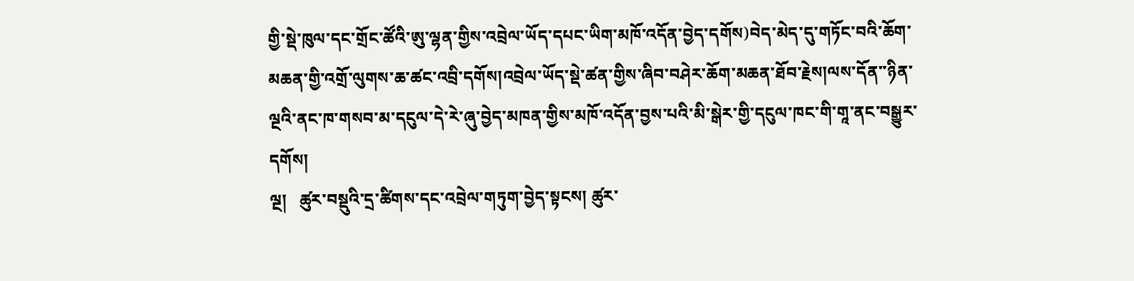གྱི་སྡེ་ཁུལ་དང་གྲོང་ཚོའི་ཨུ་ལྷན་གྱིས་འབྲེལ་ཡོད་དཔང་ཡིག་མཁོ་འདོན་བྱེད་དགོས)བེད་མེད་དུ་གཏོང་བའི་ཆོག་མཆན་གྱི་འགྲོ་ལུགས་ཆ་ཚང་འབྲི་དགོས།འབྲེལ་ཡོད་སྡེ་ཚན་གྱིས་ཞིབ་བཤེར་ཆོག་མཆན་ཐོབ་རྗེས།ལས་དོན་་ཉིན་ལྔའི་ནང་ཁ་གསབ་མ་དངུལ་དེ་རེ་ཞུ་བྱེད་མཁན་གྱིས་མཁོ་འདོན་བྱས་པའི་མི་སྒེར་གྱི་དངུལ་ཁང་གི་གཱ་ནང་བསྒྱུར་དགོས།
ལྔ།   ཚུར་བསྡུའི་དྲ་ཚིགས་དང་འབྲེལ་གཏུག་བྱེད་སྟངས། ཚུར་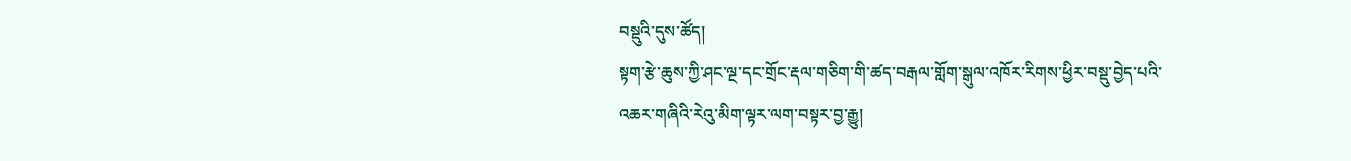བསྡུའི་དུས་ཚོད།
སྟག་རྩེ་ཆུས་ཀྱི་ཤང་ལྔ་དང་གྲོང་རྡལ་གཅིག་གི་ཚད་བརྒལ་གློག་སྒུལ་འཁོར་རིགས་ཕྱིར་བསྡུ་བྱེད་པའི་འཆར་གཞིའི་རེའུ་མིག་ལྟར་ལག་བསྟར་བྱ་རྒྱུ།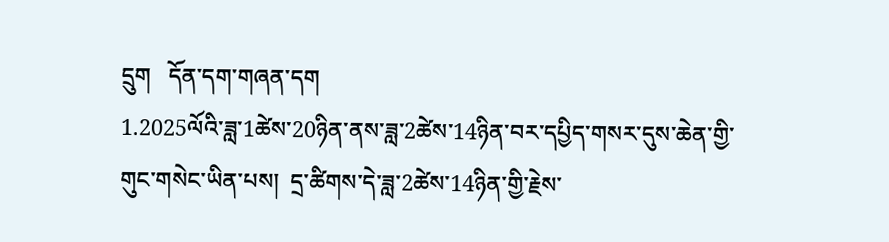དྲུག   དོན་དག་གཞན་དག
1.2025ལོའི་ཟླ་1ཚེས་20ཉིན་ནས་ཟླ་2ཚེས་14ཉིན་བར་དཔྱིད་གསར་དུས་ཆེན་གྱི་གུང་གསེང་ཡིན་པས།  དྲ་ཚིགས་དེ་ཟླ་2ཚེས་14ཉིན་གྱི་རྗེས་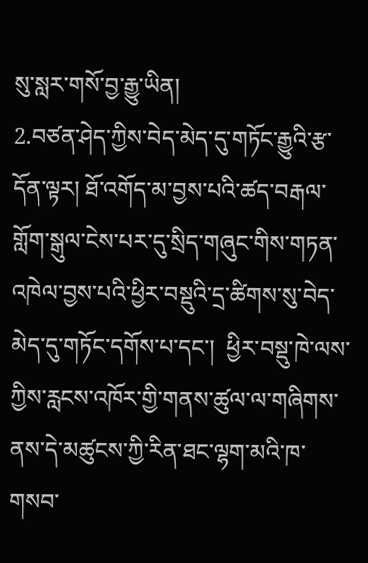སུ་སླར་གསོ་བྱ་རྒྱུ་ཡིན།
2.བཙན་ཤེད་ཀྱིས་བེད་མེད་དུ་གཏོང་རྒྱུའི་རྩ་དོན་ལྟར། ཐོ་འགོད་མ་བྱས་པའི་ཚད་བརྒལ་གློག་སྒུལ་ངེས་པར་དུ་སྲིད་གཞུང་གིས་གཏན་འཁེལ་བྱས་པའི་ཕྱིར་བསྡུའི་དྲ་ཚིགས་སུ་བེད་མེད་དུ་གཏོང་དགོས་པ་དང་།  ཕྱིར་བསྡུ་ཁེ་ལས་ཀྱིས་རླངས་འཁོར་གྱི་གནས་ཚུལ་ལ་གཞིགས་ནས་དེ་མཚུངས་ཀྱི་རིན་ཐང་ལྷག་མའི་ཁ་གསབ་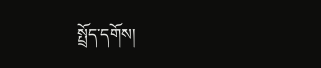སྤྲོད་དགོས།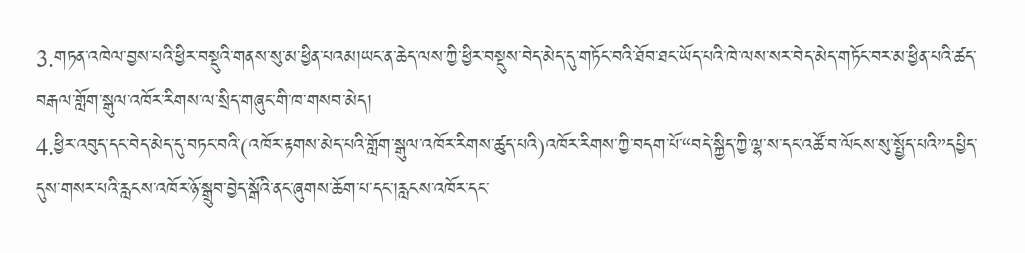3.གཏན་འཁེལ་བྱས་པའི་ཕྱིར་བསྡུའི་གནས་སུ་མ་ཕྱིན་པའམ།ཡང་ན་ཆེད་ལས་ཀྱི་ཕྱིར་བསྡུས་བེད་མེད་དུ་གཏོང་བའི་ཐོབ་ཐང་ཡོད་པའི་ཁེ་ལས་སར་བེད་མེད་གཏོང་བར་མ་ཕྱིན་པའི་ཚད་བརྒལ་གློག་སྒུལ་འཁོར་རིགས་ལ་སྲིད་གཞུང་གི་ཁ་གསབ་མེད།
4.ཕྱིར་འབུད་དང་བེད་མེད་དུ་བཏང་བའི་(འཁོར་རྟགས་མེད་པའི་གློག་སྒུལ་འཁོར་རིགས་ཚུད་པའི)འཁོར་རིགས་ཀྱི་བདག་པོ་“བདེ་སྐྱིད་ཀྱི་ལྷ་ས་དང་འཚོ་བ་ལོངས་སུ་སྤྱོད་པའི”དཔྱིད་དུས་གསར་པའི་རླངས་འཁོར་ཉོ་སྒྲུབ་བྱེད་སྒོའི་ནང་ཞུགས་ཆོག་པ་དང་།རླངས་འཁོར་དང་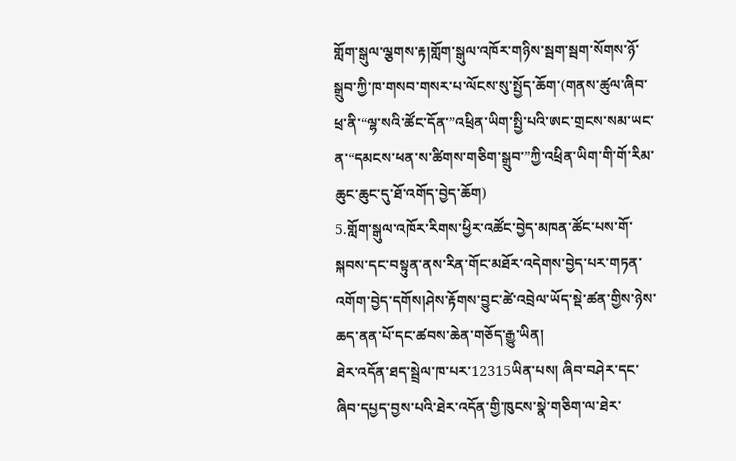གློག་སྒུལ་ལྕགས་རྟ།གློག་སྒུལ་འཁོར་གཉིས་སྦག་སྦག་སོགས་ཉོ་སྒྲུབ་ཀྱི་ཁ་གསབ་གསར་པ་ལོངས་སུ་སྤྱོད་ཆོག་(གནས་ཚུལ་ཞིབ་ཕྲ་ནི་“ལྷ་སའི་ཚོང་དོན་”འཕྲིན་ཡིག་སྤྱི་པའི་ཨང་གྲངས་སམ་ཡང་ན་“དམངས་ཕན་ས་ཚིགས་གཅིག་སྒྲུབ་”ཀྱི་འཕྲིན་ཡིག་གི་གོ་རིམ་ཆུང་ཆུང་དུ་ཐོ་འགོད་བྱེད་ཆོག)
5.གློག་སྒུལ་འཁོར་རིགས་ཕྱིར་འཚོང་བྱེད་མཁན་ཚོང་པས་གོ་སྐབས་དང་བསྟུན་ནས་རིན་གོང་མཐོར་འདེགས་བྱེད་པར་གཏན་འགོག་བྱེད་དགོས།ཤེས་རྟོགས་བྱུང་ཚེ་འབྲེལ་ཡོད་སྡེ་ཚན་གྱིས་ཉེས་ཆད་ནན་པོ་དང་ཚབས་ཆེན་གཅོད་རྒྱུ་ཡིན།
ཐེར་འདོན་ཐད་སྦྲེལ་ཁ་པར་12315ཡིན་པས། ཞིབ་བཤེར་དང་ཞིབ་དཔྱད་བྱས་པའི་ཐེར་འདོན་གྱི་ཁུངས་སྣེ་གཅིག་ལ་ཐེར་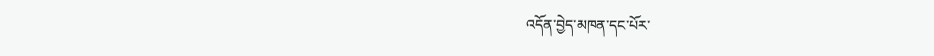འདོན་བྱེད་མཁན་དང་པོར་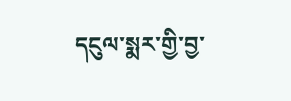དངུལ་སྨར་གྱི་བྱ་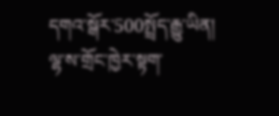དགའ་སྒོར་500སྤྲོད་རྒྱུ་ཡིན།
ལྷ་ས་གྲོང་ཁྱེར་སྟག་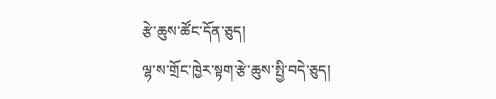རྩེ་ཆུས་ཚོང་དོན་ཅུད།
ལྷ་ས་གྲོང་ཁྱེར་སྟག་རྩེ་ཆུས་སྤྱི་བདེ་ཅུད།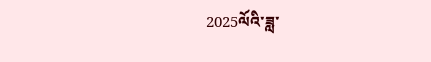2025ལོའི་ཟླ་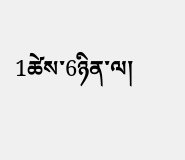1ཚེས་6ཉིན་ལ།